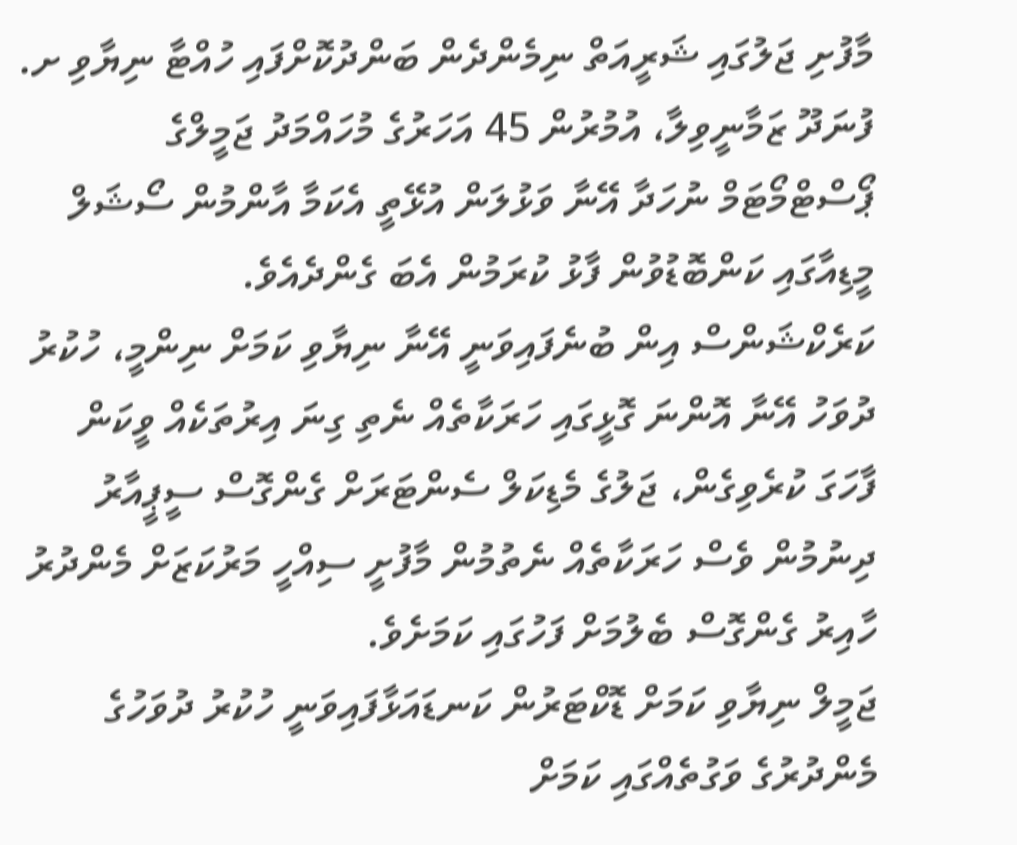މާފުށި ޖަލުގައި ޝަރީއަތް ނިމެންދެން ބަންދުކޮށްފައި ހުއްޓާ ނިޔާވި ށ. ފުނަދޫ ޒަމާނީވިލާ، އުމުރުން 45 އަހަރުގެ މުހައްމަދު ޖަމީލްގެ ޕޯސްޓްމޯޓަމް ނުހަދާ އޭނާ ވަޅުލަން އުޅޭތީ އެކަމާ އާންމުން ސޯޝަލް މީޑިއާގައި ކަންބޮޑުވުން ފާޅު ކުރަމުން އެބަ ގެންދެއެވެ.
ކަރެކްޝަންސް އިން ބުނެފައިވަނީ އޭނާ ނިޔާވި ކަމަށް ނިންމީ، ހުކުރު ދުވަހު އޭނާ އޮންނަ ގޮޅީގައި ހަރަކާތެއް ނެތި ގިނަ އިރުތަކެއް ވީކަން ފާހަގަ ކުރެވިގެން، ޖަލުގެ މެޑިކަލް ސެންޓަރަށް ގެންގޮސް ސީޕީއާރު ދިނުމުން ވެސް ހަރަކާތެއް ނެތުމުން މާފުށީ ސިއްހީ މަރުކަޒަށް މެންދުރު ހާއިރު ގެންގޮސް ބެލުމަށް ފަހުގައި ކަމަށެވެ.
ޖަމީލް ނިޔާވި ކަމަށް ޑޮކްޓަރުން ކަނޑައަޅާފައިވަނީ ހުކުރު ދުވަހުގެ މެންދުރުގެ ވަގުތެއްގައި ކަމަށް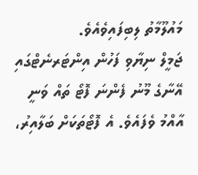މައުލޫމާތު ލިބިފައިވެއެވެ.
ޖަމީލް ނިޔާވި ފަހުން އިންޓަރނެޓްގައި އޭނާގެ މޫނު ފެންނަ ފޮޓޯ ތައް ވަނީ އާއްމު ވެފައެވެ. އެ ފޮޓޯތަކަށް ބަލާއިރު،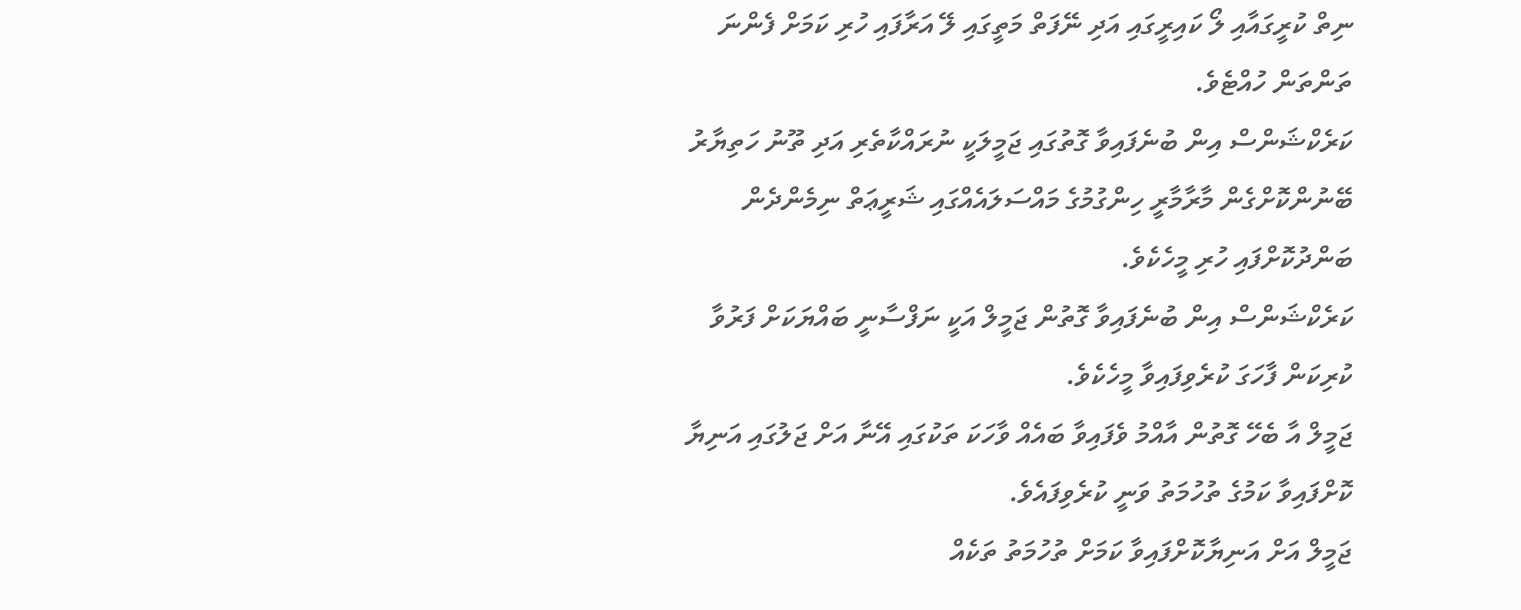ނިތް ކުރީގައާއި ލޯ ކައިރީގައި އަދި ނޭފަތް މަތީގައި ލޭ އަރާފައި ހުރި ކަމަށް ފެންނަ ތަންތަން ހުއްޓެވެ.
ކަރެކްޝަންސް އިން ބުނެފައިވާ ގޮތުގައި ޖަމީލަކީ ނުރައްކާތެރި އަދި ތޫނު ހަތިޔާރު ބޭނުންކޮށްގެން މާރާމާރީ ހިންގުމުގެ މައްސަލައެއްގައި ޝަރީޢަތް ނިމެންދެން ބަންދުކޮށްފައި ހުރި މީހެކެވެ.
ކަރެކްޝަންސް އިން ބުނެފައިވާ ގޮތުން ޖަމީލް އަކީ ނަފްސާނީ ބައްޔަކަށް ފަރުވާ ކުރިކަން ފާހަގަ ކުރެވިފައިވާ މީހެކެވެ.
ޖަމީލް އާ ބެހޭ ގޮތުން އާއްމު ވެފައިވާ ބައެއް ވާހަކަ ތަކުގައި އޭނާ އަށް ޖަލުގައި އަނިޔާ ކޮށްފައިވާ ކަމުގެ ތުހުމަތު ވަނީ ކުރެވިފައެވެ.
ޖަމީލް އަށް އަނިޔާކޮށްފައިވާ ކަމަށް ތުހުމަތު ތަކެއް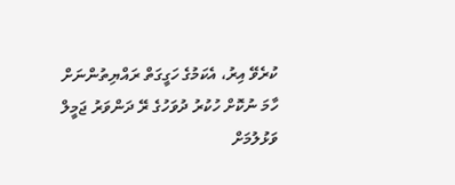ކުރެވޭ އިރު، އެކަމުގެ ހަގީގަތް ރައްޔިތުންނަށް ހާމަ ނުކޮށް ހުކުރު ދުވަހުގެ ރޭ ދަންވަރު ޖަމީލް ވަޅުލުމަށް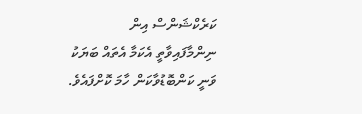ކަރެކްޝަންސް އިން ނިންމާފައިވާތީ އެކަމާ އެތައް ބަޔަކު ވަނީ ކަންބޮޑުވާކަން ހާމަ ކޮށްފައެވެ.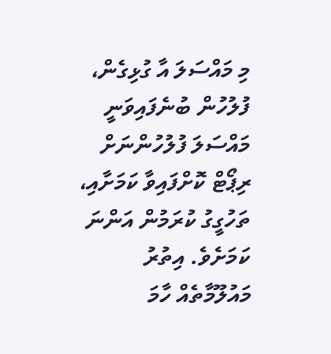މި މައްސަލަ އާ ގުޅިގެން، ފުލުހުން ބުނެފައިވަނީ މައްސަލަ ފުލުހުންނަށް ރިޕޯޓް ކޮށްފައިވާ ކަމަށާއި، ތަހުގީގު ކުރަމުން އަންނަ ކަމަށެވެ. އިތުރު މައުލޫމާތެއް ހާމަ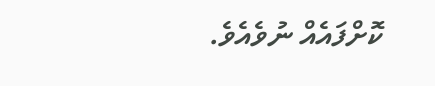ކޮށްފައެއް ނުވެއެވެ.